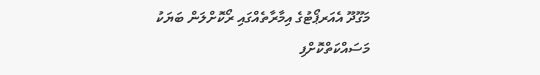މަގޫދޫ އެއަރޕޯޓުގެ އިމާރާތެއްގައި ރޯކޮށްލަން ބަޔަކު މަސައްކަތްކޮށްފި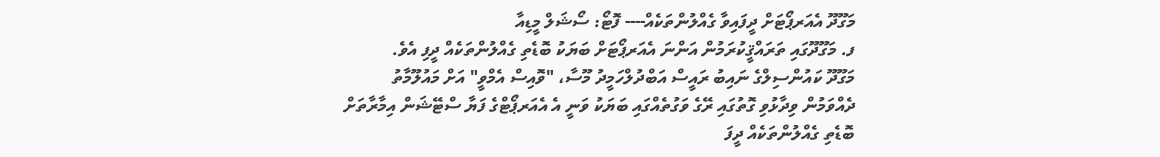މަގޫދޫ އެއަރޕޯޓަށް ދީފައިވާ ގެއްލުންތަކެއް---- ފޮޓޯ: ސޯޝަލް މީޑިއާ
ފ. މަގޫދޫގައި ތަރައްޤީކުރަމުން އަންނަ އެއަރޕޯޓަށް ބަޔަކު ބޮޑެތި ގެއްލުންތަކެއް ދީފި އެވެ.
މަގޫދޫ ކައުންސިލްގެ ނައިބު ރައީސް އަބްދުލްހަމީދު މޫސާ، "ވޮއިސް އެމްވީ" އަށް މައުލޫމާތު ދެއްވަމުން ވިދާޅުވި ގޮތުގައި ރޭގެ ވަގުތެއްގައި ބަޔަކު ވަނީ އެ އެއަރޕޯޓްގެ ފަޔާ ސްޓޭޝަން އިމާރާތަށް ބޮޑެތި ގެއްލުންތަކެއް ދީފަ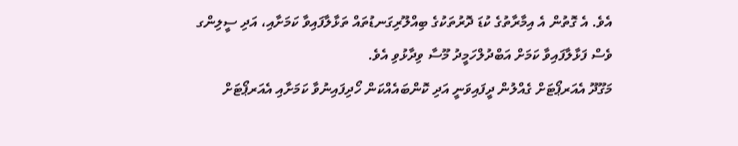އެވެ. އެ ގޮތުން އެ އިމާރާތުގެ ކުޑަ ދޮރުތަކުގެ ބިއްލޫރިގަނޑުތައް ތަޅާލާފައިވާ ކަމަށާއި، އަދި ސީލިންގ ވެސް ފަޅާލާފައިވާ ކަމަށް އަބްދުލްހަމީދު މޫސާ ވިދާޅުވި އެވެ.
މަގޫދޫ އެއަރޕޯޓަށް ގެއްލުން ދީފައިވަނީ އަދި ކޮންބައެއްކަން ހޯދިފައިނުވާ ކަމަށާއި އެއަރޕޯޓަށް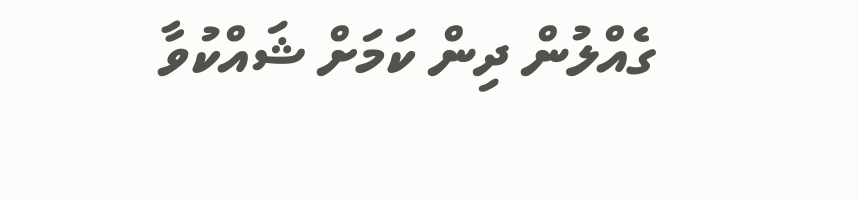ގެއްލުން ދިން ކަމަށް ޝައްކުވާ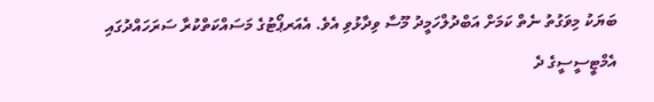ބަޔަކު މިވަގުތު ނެތް ކަމަށް އަބްދުލްހަމީދު މޫސާ ވިދާޅުވި އެވެ. އެއަރޕޯޓުގެ މަސައްކަތްކުރާ ސަރަހައްދުގައި އެމްޓީސީސީގެ ދެ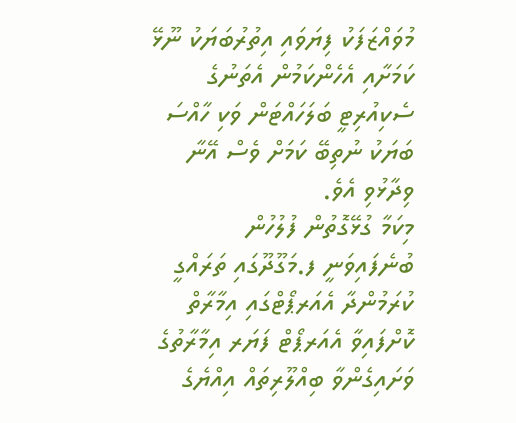މުވައްޒަފަކު ފިޔަވައި އިތުރުބަޔަކު ނޫޅޭ ކަމަށާއި އެހެންކަމުން އެތަނުގެ ސެކިއުރިޓީ ބަލަހައްޓަން ވަކި ހާއްސަ ބަޔަކު ނުތިބޭ ކަމަށް ވެސް އޭނާ ވިދާޅުވި އެވެ.
މިކަމާ ގުޅޭގޮތުން ފުލުހުން ބުނެފައިވަނީ ފ.މަގޫދޫގައި ތަރައްގީ ކުރަމުންދާ އެއަރޕޯޓްގައި އިމާރާތް ކޮށްފައިވާ އެއަރޕޯޓް ފަޔަރ އިމާރާތުގެ ވަށައިގެންވާ ބިއްލޫރިތައް އިއްޔެގެ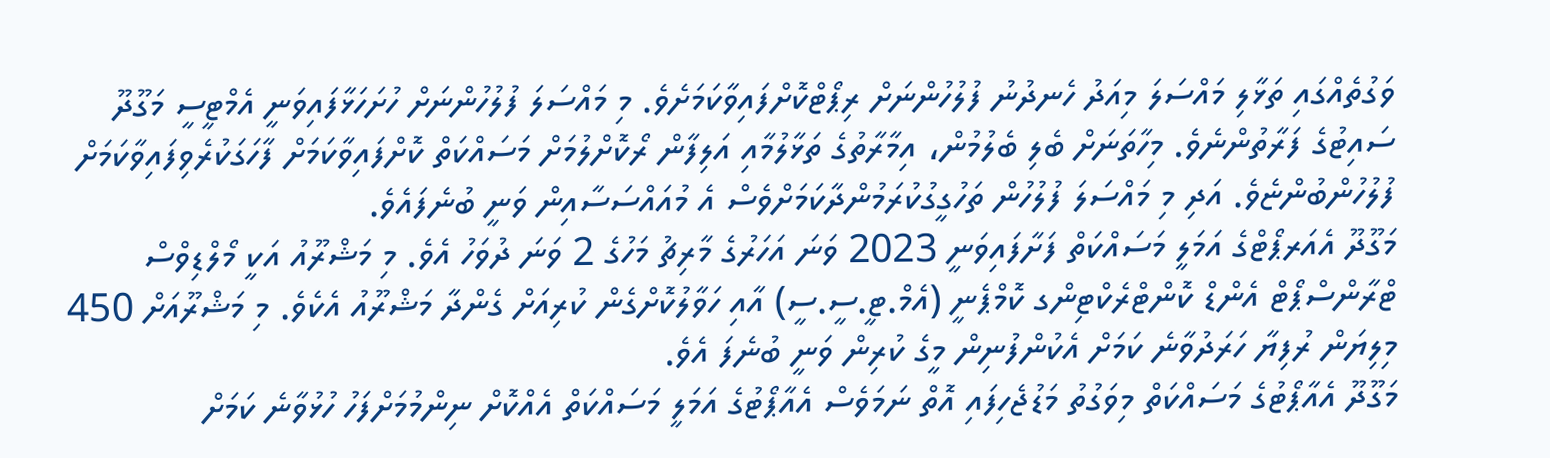ވަގުތެއްގައި ތަޅާލި މައްސަލަ މިއަދު ހެނދުނު ފުލުހުންނަށް ރިޕޯޓްކޮށްފައިވާކަމަށެވެ. މި މައްސަލަ ފުލުހުންނަށް ހުށަހަޅާފައިވަނީ އެމްޓީސީ މަގޫދޫ ސައިޓުގެ ފަރާތުންނެވެ. މިހާތަނަށް ބެލި ބެލުމުން، އިމާރާތުގެ ތަޅާލުމާއި އަލިފާން ރޯކޮށްލުމަށް މަސައްކަތް ކޮށްފައިވާކަމަށް ފާހަގަކުރެވިފައިވާކަމަށް ފުލުހުންބުންޏެވެ. އަދި މި މައްސަލަ ފުލުހުން ތަހުގީގުކުރަމުންދާކަމަށްވެސް އެ މުއައްސަސާއިން ވަނީ ބުނެފައެވެ.
މަގޫދޫ އެއަރޕޯޓްގެ އަމަލީ މަސައްކަތް ފަށާފައިވަނީ 2023 ވަނަ އަހަރުގެ މާރިޗު މަހުގެ 2 ވަނަ ދުވަހު އެވެ. މި މަޝްރޫއު އަކީ މޯލްޑިވްސް ޓްރާންސްޕޯޓް އެންޑް ކޮންޓްރެކްޓިންގ ކޮމްޕެނީ (އެމް.ޓީ.ސީ.ސީ) އާއި ހަވާލުކޮށްގެން ކުރިއަށް ގެންދާ މަޝްރޫއު އެކެވެ. މި މަޝްރޫއަށް 450 މިލިޔަން ރުފިޔާ ހަރަދުވާނެ ކަމަށް އެކުންފުނިން މީގެ ކުރިން ވަނީ ބުނެފަ އެވެ.
މަގޫދޫ އެއާޕޯޓުގެ މަސައްކަތް މިވަގުތު މަޑުޖެހިފައި އޮތް ނަމަވެސް އެއާޕޯޓުގެ އަމަލީ މަސައްކަތް އެއްކޮށް ނިންމުމަށްފަހު ހުޅުވާނެ ކަމަށް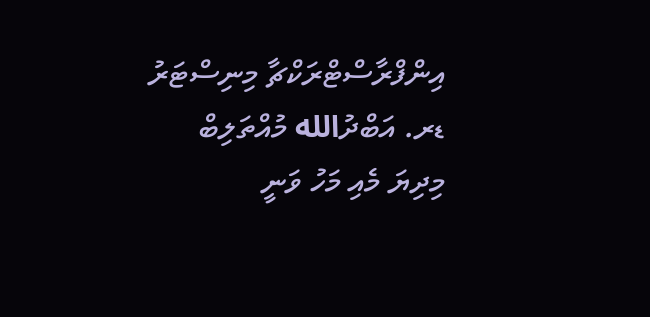އިންފްރާސްޓްރަކްޗާ މިނިސްޓަރު ޑރ. އަބްދުالله މުއްތަލިބް މިދިޔަ މެއި މަހު ވަނީ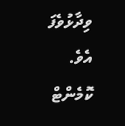ވިދާޅުވެފަ އެވެ.
ކޮމެންޓް